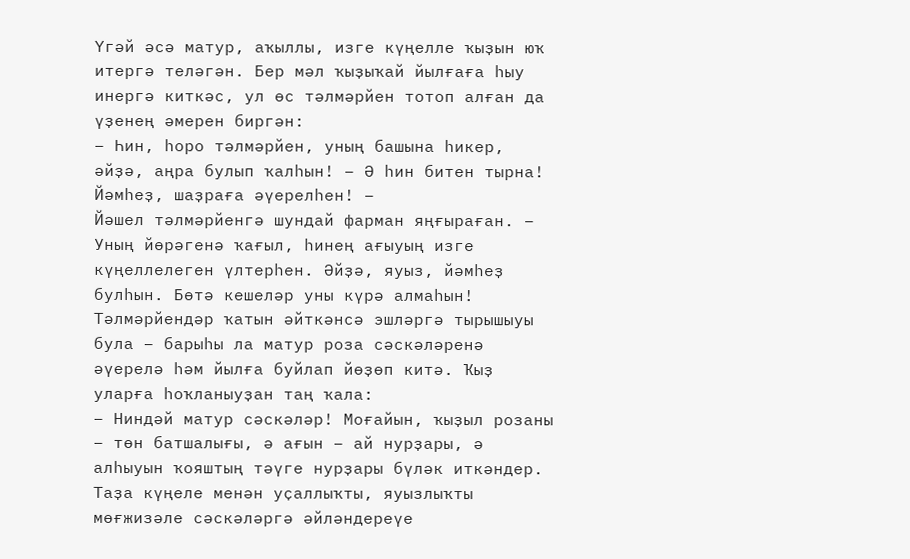Үгәй әсә матур, аҡыллы, изге күңелле ҡыҙын юҡ итергә теләгән. Бер мәл ҡыҙыҡай йылғаға һыу инергә киткәс, ул өс тәлмәрйен тотоп алған да үҙенең әмерен биргән:
– Һин, һоро тәлмәрйен, уның башына һикер, әйҙә, аңра булып ҡалһын! – Ә һин битен тырна! Йәмһеҙ, шаҙраға әүерелһен! –
Йәшел тәлмәрйенгә шундай фарман яңғыраған. – Уның йөрәгенә ҡағыл, һинең ағыуың изге күңеллелеген үлтерһен. Әйҙә, яуыз, йәмһеҙ булһын. Бөтә кешеләр уны күрә алмаһын!
Тәлмәрйендәр ҡатын әйткәнсә эшләргә тырышыуы була – барыһы ла матур роза сәскәләренә әүерелә һәм йылға буйлап йөҙөп китә. Ҡыҙ уларға һоҡланыуҙан таң ҡала:
– Ниндәй матур сәскәләр! Моғайын, ҡыҙыл розаны – төн батшалығы, ә ағын – ай нурҙары, ә алһыуын ҡояштың тәүге нурҙары бүләк иткәндер.
Таҙа күңеле менән уҫаллыҡты, яуызлыҡты мөғжизәле сәскәләргә әйләндереүе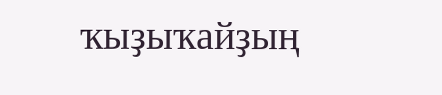ҡыҙыҡайҙың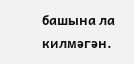башына ла килмәгән.